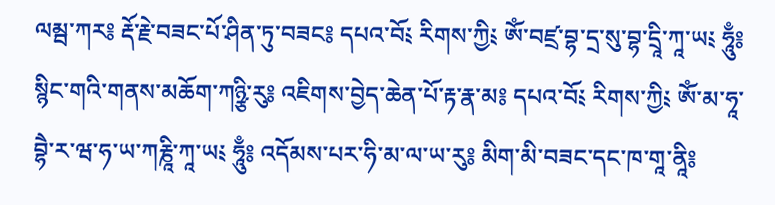ལམྦ་ཀར༔ རྡོ་རྗེ་བཟང་པོ་ཤིན་ཏུ་བཟང༔ དཔའ་བོ༴ རིགས་ཀྱི༴ ཨོཾ་བཛྲ་བྷ་དྲ་སུ་བྷ་དྲཱི་ཀཱ་ཡ༴ ཧཱུྃ༔ སྙིང་གའི་གནས་མཆོག་ཀཉྩི་རུ༔ འཇིགས་བྱེད་ཆེན་པོ་རྟ་རྣ་མ༔ དཔའ་བོ༴ རིགས་ཀྱི༴ ཨོཾ་མ་ཧཱ་བྷཻ་ར་ཝ་ཧ་ཡ་ཀརྞཱི་ཀཱ་ཡ༴ ཧཱུྃ༔ འདོམས་པར་ཧི་མ་ལ་ཡ་རུ༔ མིག་མི་བཟང་དང་ཁ་གཱ་ནཱི༔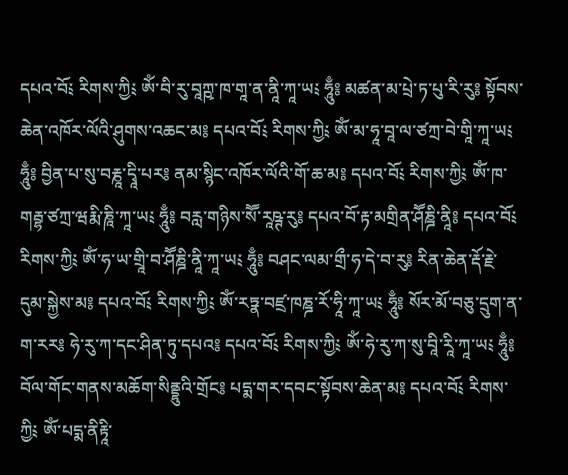དཔའ་བོ༴ རིགས་ཀྱི༴ ཨོཾ་བི་རུ་བཱཀྵ་ཁ་གཱ་ན་ནཱི་ཀཱ་ཡ༴ ཧཱུྃ༔ མཚན་མ་པྲེ་ཏ་པུ་རི་རུ༔ སྟོབས་ཆེན་འཁོར་ལོའི་ཤུགས་འཆང་མ༔ དཔའ་བོ༴ རིགས་ཀྱི༴ ཨོཾ་མ་ཧཱ་བཱ་ལ་ཙཀྲ་བེ་གཱི་ཀཱ་ཡ༴ ཧཱུྃ༔ བྱིན་པ་སུ་བརྞཱ་དྭཱི་པར༔ ནམ་སྙིང་འཁོར་ལོའི་གོ་ཆ་མ༔ དཔའ་བོ༴ རིགས་ཀྱི༴ ཨོཾ་ཁ་གརྦྷ་ཙཀྲ་ཝརྨི་ཎཱི་ཀཱ་ཡ༴ ཧཱུྃ༔ བརླ་གཉིས་སཽ་རཱཥྚ་རུ༔ དཔའ་བོ་རྟ་མགྲིན་ཤཽཎྜི་ནཱི༔ དཔའ་བོ༴ རིགས་ཀྱི༴ ཨོཾ་ཧ་ཡ་གྲཱི་བ་ཤཽཎྜི་ནཱི་ཀཱ་ཡ༴ ཧཱུྃ༔ བཤང་ལམ་གྲྀ་ཧ་དེ་བ་རུ༔ རིན་ཆེན་རྡོ་རྗེ་དུམ་སྐྱེས་མ༔ དཔའ་བོ༴ རིགས་ཀྱི༴ ཨོཾ་རཏྣ་བཛྲ་ཁཎྜ་རོ་ཧཱི་ཀཱ་ཡ༴ ཧཱུྃ༔ སོར་མོ་བཅུ་དྲུག་ན་ག་རར༔ ཧེ་རུ་ཀ་དང་ཤིན་ཏུ་དཔའ༔ དཔའ་བོ༴ རིགས་ཀྱི༴ ཨོཾ་ཧེ་རུ་ཀ་སུ་བཱི་རཱི་ཀཱ་ཡ༴ ཧཱུྃ༔ བོལ་གོང་གནས་མཆོག་སིནྡྷུའི་གྲོང༔ པདྨ་གར་དབང་སྟོབས་ཆེན་མ༔ དཔའ་བོ༴ རིགས་ཀྱི༴ ཨོཾ་པདྨ་ནིརྟཱི་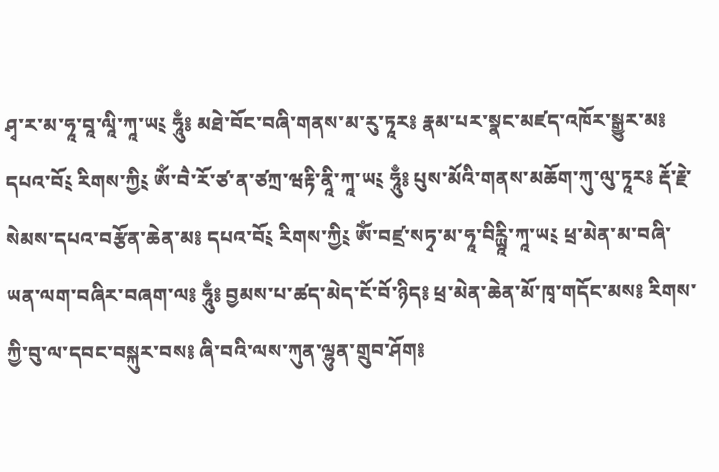ཤྭ་ར་མ་ཧཱ་བཱ་ལཱི་ཀཱ་ཡ༴ ཧཱུྃ༔ མཐེ་བོང་བཞི་གནས་མ་རུ་ཏཱར༔ རྣམ་པར་སྣང་མཛད་འཁོར་སྒྱུར་མ༔ དཔའ་བོ༴ རིགས་ཀྱི༴ ཨོཾ་བཻ་རོ་ཙ་ན་ཙཀྲ་ཝརྟི་ནཱི་ཀཱ་ཡ༴ ཧཱུྃ༔ པུས་མོའི་གནས་མཆོག་ཀུ་ལུ་ཏཱར༔ རྡོ་རྗེ་སེམས་དཔའ་བརྩོན་ཆེན་མ༔ དཔའ་བོ༴ རིགས་ཀྱི༴ ཨོཾ་བཛྲ་སཏྭ་མ་ཧཱ་བིརྻཱི་ཀཱ་ཡ༴ ཕྲ་མེན་མ་བཞི་ཡན་ལག་བཞིར་བཞག་ལ༔ ཧཱུྃ༔ བྱམས་པ་ཚད་མེད་ངོ་བོ་ཉིད༔ ཕྲ་མེན་ཆེན་མོ་ཁྭ་གདོང་མས༔ རིགས་ཀྱི་བུ་ལ་དབང་བསྐུར་བས༔ ཞི་བའི་ལས་ཀུན་ལྷུན་གྲུབ་ཤོག༔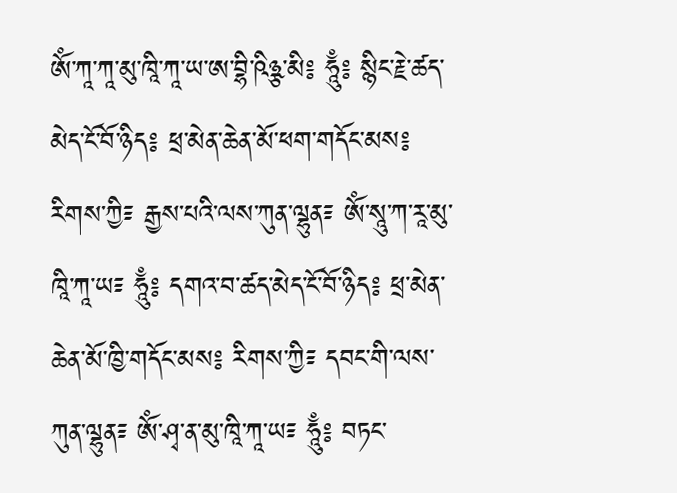ཨོཾ་ཀཱ་ཀཱ་མུ་ཁཱི་ཀཱ་ཡ་ཨ་བྷི་ཥིཉྩ་མི༔ ཧཱུྃ༔ སྙིང་རྗེ་ཚད་མེད་ངོ་བོ་ཉིད༔ ཕྲ་མེན་ཆེན་མོ་ཕག་གདོང་མས༔ རིགས་ཀྱི༴ རྒྱས་པའི་ལས་ཀུན་ལྷུན༴ ཨོཾ་སཱུ་ཀ་རཱ་མུ་ཁཱི་ཀཱ་ཡ༴ ཧཱུྃ༔ དགའ་བ་ཚད་མེད་ངོ་བོ་ཉིད༔ ཕྲ་མེན་ཆེན་མོ་ཁྱི་གདོང་མས༔ རིགས་ཀྱི༴ དབང་གི་ལས་ཀུན་ལྷུན༴ ཨོཾ་ཤྭ་ན་མུ་ཁཱི་ཀཱ་ཡ༴ ཧཱུྃ༔ བཏང་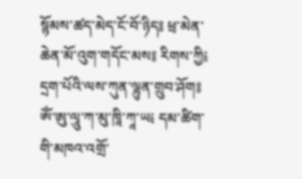སྙོམས་ཚད་མེད་ངོ་བོ་ཉིད༔ ཕྲ་མེན་ཆེན་མོ་འུག་གདོང་མས༔ རིགས་ཀྱི༴ དྲག་པོའི་ལས་ཀུན་ལྷུན་གྲུབ་ཤོག༔ ཨོཾ་ཨུ་ལཱུ་ཀ་མུ་ཁཱི་ཀཱ་ཡ༴ དམ་ཚིག་གི་མཁའ་འགྲོ་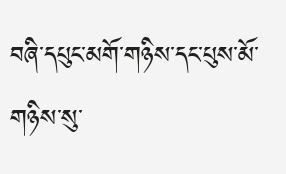བཞི་དཔུང་མགོ་གཉིས་དང་པུས་མོ་གཉིས་སུ་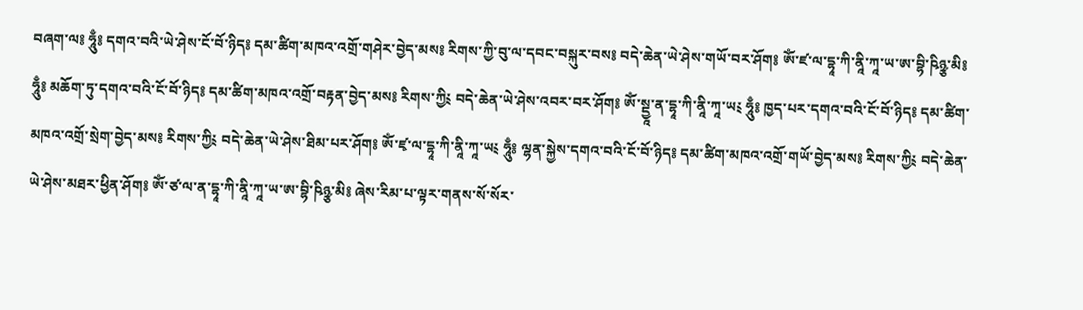བཞག་ལ༔ ཧཱུྃ༔ དགའ་བའི་ཡེ་ཤེས་ངོ་བོ་ཉིད༔ དམ་ཚིག་མཁའ་འགྲོ་གཤེར་བྱེད་མས༔ རིགས་ཀྱི་བུ་ལ་དབང་བསྐུར་བས༔ བདེ་ཆེན་ཡེ་ཤེས་གཡོ་བར་ཤོག༔ ཨོཾ་ཛ་ལ་དྷཱ་ཀི་ནཱི་ཀཱ་ཡ་ཨ་བྷི་ཥིཉྩ་མི༔ ཧཱུྃ༔ མཆོག་ཏུ་དགའ་བའི་ངོ་བོ་ཉིད༔ དམ་ཚིག་མཁའ་འགྲོ་བརྟན་བྱེད་མས༔ རིགས་ཀྱི༴ བདེ་ཆེན་ཡེ་ཤེས་འབར་བར་ཤོག༔ ཨོཾ་སྡྱཱ་ན་དྷཱ་ཀི་ནཱི་ཀཱ་ཡ༴ ཧཱུྃ༔ ཁྱད་པར་དགའ་བའི་ངོ་བོ་ཉིད༔ དམ་ཚིག་མཁའ་འགྲོ་སྲེག་བྱེད་མས༔ རིགས་ཀྱི༴ བདེ་ཆེན་ཡེ་ཤེས་ཐིམ་པར་ཤོག༔ ཨོཾ་ཛྭ་ལ་དྷཱ་ཀི་ནཱི་ཀཱ་ཡ༴ ཧཱུྃ༔ ལྷན་སྐྱེས་དགའ་བའི་ངོ་བོ་ཉིད༔ དམ་ཚིག་མཁའ་འགྲོ་གཡོ་བྱེད་མས༔ རིགས་ཀྱི༴ བདེ་ཆེན་ཡེ་ཤེས་མཐར་ཕྱིན་ཤོག༔ ཨོཾ་ཙ་ལ་ན་དྷཱ་ཀི་ནཱི་ཀཱ་ཡ་ཨ་བྷི་ཥིཉྩ་མི༔ ཞེས་རིམ་པ་ལྟར་གནས་སོ་སོར་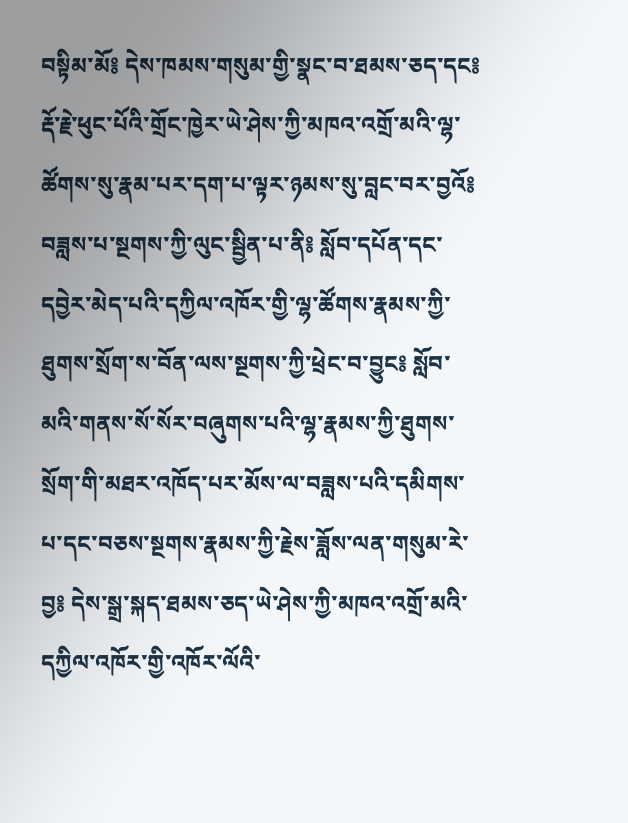བསྟིམ་མོ༔ དེས་ཁམས་གསུམ་གྱི་སྣང་བ་ཐམས་ཅད་དང༔ རྡོ་རྗེ་ཕུང་པོའི་གྲོང་ཁྱེར་ཡེ་ཤེས་ཀྱི་མཁའ་འགྲོ་མའི་ལྷ་ཚོགས་སུ་རྣམ་པར་དག་པ་ལྟར་ཉམས་སུ་བླང་བར་བྱའོ༔ བཟླས་པ་སྔགས་ཀྱི་ལུང་སྦྱིན་པ་ནི༔ སློབ་དཔོན་དང་དབྱེར་མེད་པའི་དཀྱིལ་འཁོར་གྱི་ལྷ་ཚོགས་རྣམས་ཀྱི་ཐུགས་སྲོག་ས་བོན་ལས་སྔགས་ཀྱི་ཕྲེང་བ་བྱུང༔ སློབ་མའི་གནས་སོ་སོར་བཞུགས་པའི་ལྷ་རྣམས་ཀྱི་ཐུགས་སྲོག་གི་མཐར་འཁོད་པར་མོས་ལ་བཟླས་པའི་དམིགས་པ་དང་བཅས་སྔགས་རྣམས་ཀྱི་རྗེས་ཟློས་ལན་གསུམ་རེ་བྱ༔ དེས་སྒྲ་སྐད་ཐམས་ཅད་ཡེ་ཤེས་ཀྱི་མཁའ་འགྲོ་མའི་དཀྱིལ་འཁོར་གྱི་འཁོར་ལོའི་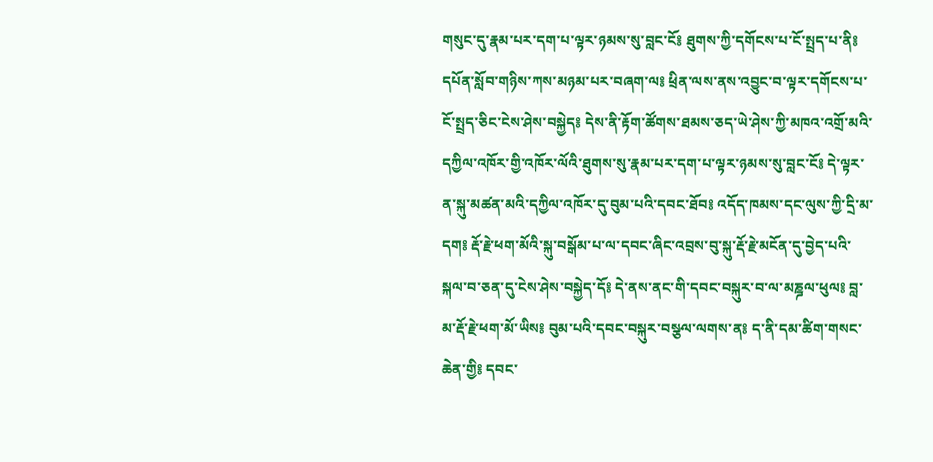གསུང་དུ་རྣམ་པར་དག་པ་ལྟར་ཉམས་སུ་བླང་ངོ༔ ཐུགས་ཀྱི་དགོངས་པ་ངོ་སྤྲད་པ་ནི༔ དཔོན་སློབ་གཉིས་ཀས་མཉམ་པར་བཞག་ལ༔ ཕྲིན་ལས་ནས་འབྱུང་བ་ལྟར་དགོངས་པ་ངོ་སྤྲད་ཅིང་ངེས་ཤེས་བསྐྱེད༔ དེས་ནི་རྟོག་ཚོགས་ཐམས་ཅད་ཡེ་ཤེས་ཀྱི་མཁའ་འགྲོ་མའི་དཀྱིལ་འཁོར་གྱི་འཁོར་ལོའི་ཐུགས་སུ་རྣམ་པར་དག་པ་ལྟར་ཉམས་སུ་བླང་ངོ༔ དེ་ལྟར་ན་སྐུ་མཚན་མའི་དཀྱིལ་འཁོར་དུ་བུམ་པའི་དབང་ཐོབ༔ འདོད་ཁམས་དང་ལུས་ཀྱི་དྲི་མ་དག༔ རྡོ་རྗེ་ཕག་མོའི་སྐུ་བསྒོམ་པ་ལ་དབང་ཞིང་འབྲས་བུ་སྐུ་རྡོ་རྗེ་མངོན་དུ་བྱེད་པའི་སྐལ་བ་ཅན་དུ་ངེས་ཤེས་བསྐྱེད་དོ༔ དེ་ནས་ནང་གི་དབང་བསྐུར་བ་ལ་མཎྜལ་ཕུལ༔ བླ་མ་རྡོ་རྗེ་ཕག་མོ་ཡིས༔ བུམ་པའི་དབང་བསྐུར་བསྩལ་ལགས་ན༔ ད་ནི་དམ་ཚིག་གསང་ཆེན་གྱི༔ དབང་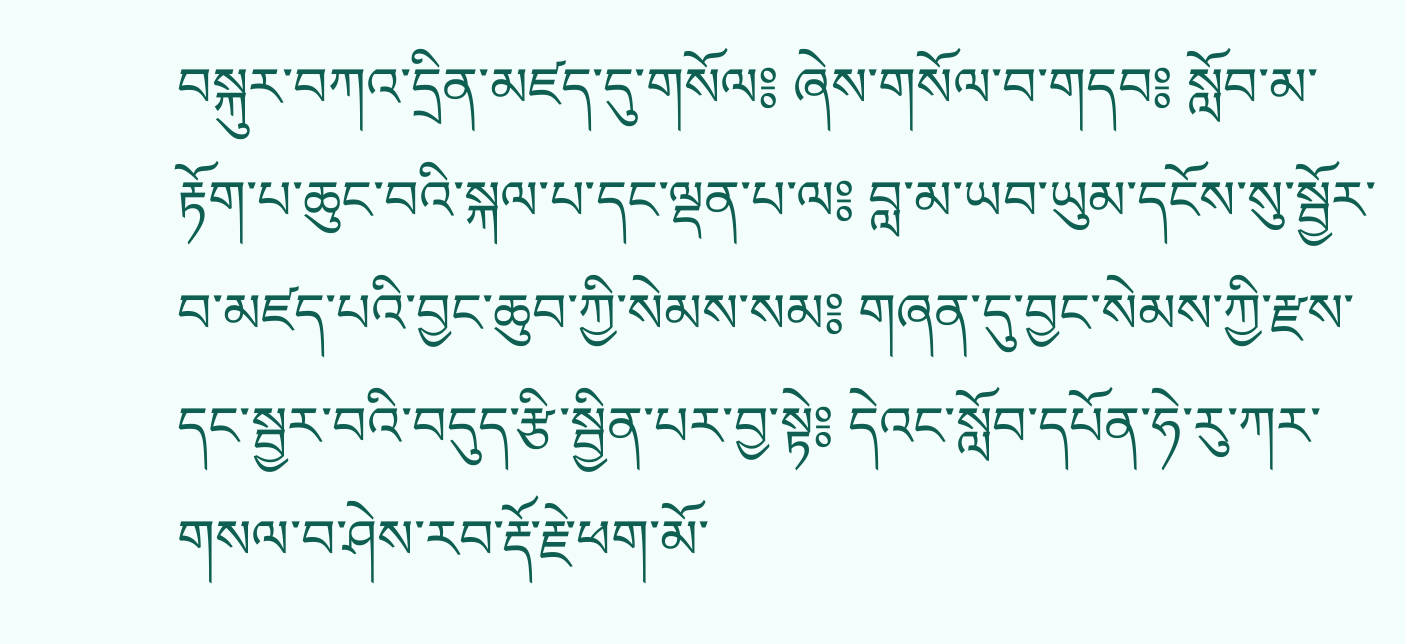བསྐུར་བཀའ་དྲིན་མཛད་དུ་གསོལ༔ ཞེས་གསོལ་བ་གདབ༔ སློབ་མ་རྟོག་པ་ཆུང་བའི་སྐལ་པ་དང་ལྡན་པ་ལ༔ བླ་མ་ཡབ་ཡུམ་དངོས་སུ་སྦྱོར་བ་མཛད་པའི་བྱང་ཆུབ་ཀྱི་སེམས་སམ༔ གཞན་དུ་བྱང་སེམས་ཀྱི་རྫས་དང་སྦྱར་བའི་བདུད་རྩི་སྦྱིན་པར་བྱ་སྟེ༔ དེའང་སློབ་དཔོན་ཧེ་རུ་ཀར་གསལ་བ་ཤེས་རབ་རྡོ་རྗེ་ཕག་མོ་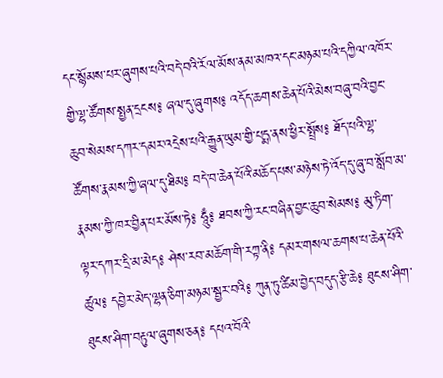དང་སྙོམས་པར་ཞུགས་པའི་བདེ་བའི་རོལ་མོས་ནམ་མཁའ་དང་མཉམ་པའི་དཀྱིལ་འཁོར་གྱི་ལྷ་ཚོགས་སྤྱན་དྲངས༔ ཞལ་དུ་ཞུགས༔ འདོད་ཆགས་ཆེན་པོའི་མེས་བཞུ་བའི་བྱང་ཆུབ་སེམས་དཀར་དམར་འདྲེས་པའི་རྒྱུན་ཡུམ་གྱི་པདྨ་ནས་ཕྱིར་སྤྲོས༔ ཐོད་པའི་ལྷ་ཚོགས་རྣམས་ཀྱི་ཞལ་དུ་ཐིམ༔ བདེ་བ་ཆེན་པོའི་མཆོད་པས་མཉེས་ཏེ་འོད་དུ་ཞུ་བ་སློབ་མ་རྣམས་ཀྱི་ཁར་བྱིན་པར་མོས་ཏེ༔ ཧཱུྃ༔ ཐབས་ཀྱི་རང་བཞིན་བྱང་ཆུབ་སེམས༔ མུ་ཏིག་ལྟར་དཀར་དྲི་མ་མེད༔ ཤེས་རབ་མཆོག་གི་རཀྟ་ནི༔ དམར་གསལ་ཆགས་པ་ཆེན་པོའི་ཚུལ༔ དབྱེར་མེད་ལྷན་ཅིག་མཉམ་སྦྱར་བའི༔ ཀུན་ཏུ་ཚིམ་བྱེད་བདུད་རྩི་ཆེ༔ ཐུངས་ཤིག་ཐུངས་ཤིག་བརྟུལ་ཞུགས་ཅན༔ དཔའ་བོའི་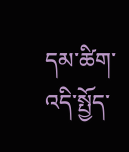དམ་ཚིག་འདི་སྤྱོད་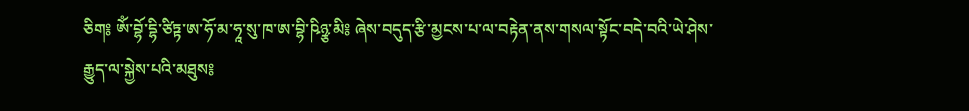ཅིག༔ ཨོཾ་བྷོ་དྷི་ཙིཏྟ་ཨ་ཧོ་མ་ཧཱ་སུ་ཁ་ཨ་བྷི་ཥིཉྩ་མི༔ ཞེས་བདུད་རྩི་མྱངས་པ་ལ་བརྟེན་ནས་གསལ་སྟོང་བདེ་བའི་ཡེ་ཤེས་རྒྱུད་ལ་སྐྱེས་པའི་མཐུས༔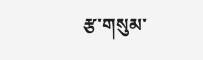རྩ་གསུམ་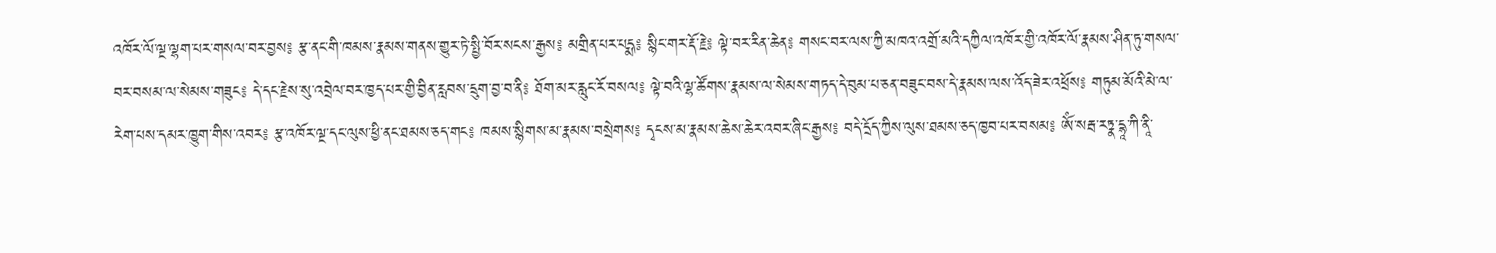འཁོར་ལོ་ལྔ་ལྷག་པར་གསལ་བར་བྱས༔ རྩ་ནང་གི་ཁམས་རྣམས་གནས་གྱུར་ཏེ་སྤྱི་བོར་སངས་རྒྱས༔ མགྲིན་པར་པདྨ༔ སྙིང་གར་རྡོ་རྗེ༔ ལྟེ་བར་རིན་ཆེན༔ གསང་བར་ལས་ཀྱི་མཁའ་འགྲོ་མའི་དཀྱིལ་འཁོར་གྱི་འཁོར་ལོ་རྣམས་ཤིན་ཏུ་གསལ་བར་བསམ་ལ་སེམས་གཟུང༔ དེ་དང་རྗེས་སུ་འབྲེལ་བར་ཁྱད་པར་གྱི་བྱིན་རླབས་དྲུག་བྱ་བ་ནི༔ ཐོག་མར་རླུང་རོ་བསལ༔ ལྟེ་བའི་ལྷ་ཚོགས་རྣམས་ལ་སེམས་གཏད་དེ་བུམ་པ་ཅན་བཟུང་བས་དེ་རྣམས་ལས་འོད་ཟེར་འཕྲོས༔ གཏུམ་མོའི་མེ་ལ་རེག་པས་དམར་ཁྱུག་གིས་འབར༔ རྩ་འཁོར་ལྔ་དང་ལུས་ཕྱི་ནང་ཐམས་ཅད་གང༔ ཁམས་སྙིགས་མ་རྣམས་བསྲེགས༔ དྭངས་མ་རྣམས་ཆེས་ཆེར་འབར་ཞིང་རྒྱས༔ བདེ་དྲོད་ཀྱིས་ལུས་ཐམས་ཅད་ཁྱབ་པར་བསམ༔ ཨོཾ་སརྦ་རཏྣ་དྷཱ་ཀི་ནཱི་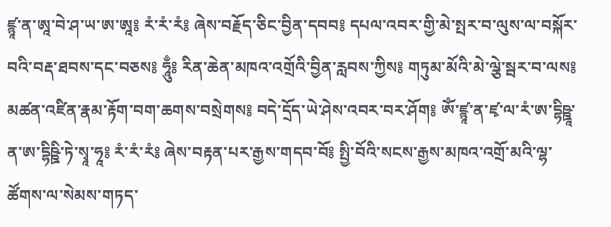ཛྙཱ་ན་ཨཱ་བེ་ཤ་ཡ་ཨ་ཨཱ༔ རཾ་རཾ་རཾ༔ ཞེས་བརྗོད་ཅིང་བྱིན་དབབ༔ དཔལ་འབར་གྱི་མེ་སྤར་བ་ལུས་ལ་བསྐོར་བའི་བརྡ་ཐབས་དང་བཅས༔ ཧཱུྃ༔ རིན་ཆེན་མཁའ་འགྲོའི་བྱིན་རླབས་ཀྱིས༔ གཏུམ་མོའི་མེ་ལྕེ་སྦར་བ་ལས༔ མཚན་འཛིན་རྣམ་རྟོག་བག་ཆགས་བསྲེགས༔ བདེ་དྲོད་ཡེ་ཤེས་འབར་བར་ཤོག༔ ཨོཾ་ཛྙཱ་ན་ཛྭ་ལ་རཾ་ཨ་དྷིཥྛཱ་ན་ཨ་དྷིཥྛི་ཏེ་སྭཱ་ཧཱ༔ རཾ་རཾ་རཾ༔ ཞེས་བརྟན་པར་རྒྱས་གདབ་བོ༔ སྤྱི་བོའི་སངས་རྒྱས་མཁའ་འགྲོ་མའི་ལྷ་ཚོགས་ལ་སེམས་གཏད་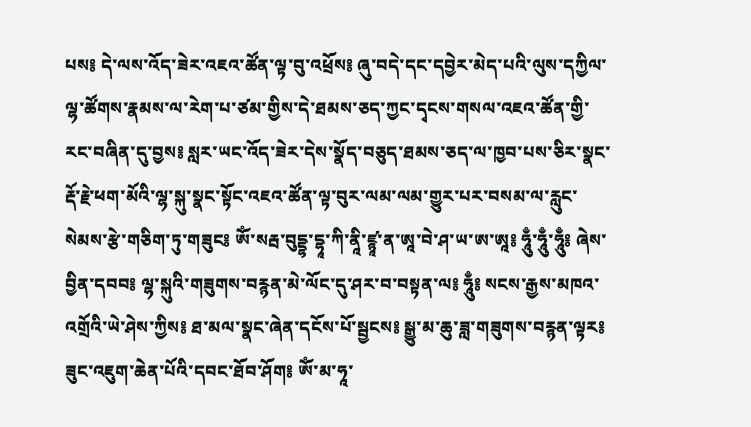པས༔ དེ་ལས་འོད་ཟེར་འཇའ་ཚོན་ལྟ་བུ་འཕྲོས༔ ཞུ་བདེ་དང་དབྱེར་མེད་པའི་ལུས་དཀྱིལ་ལྷ་ཚོགས་རྣམས་ལ་རེག་པ་ཙམ་གྱིས་དེ་ཐམས་ཅད་ཀྱང་དྭངས་གསལ་འཇའ་ཚོན་གྱི་རང་བཞིན་དུ་བྱས༔ སླར་ཡང་འོད་ཟེར་དེས་སྣོད་བཅུད་ཐམས་ཅད་ལ་ཁྱབ་པས་ཅིར་སྣང་རྡོ་རྗེ་ཕག་མོའི་ལྷ་སྐུ་སྣང་སྟོང་འཇའ་ཚོན་ལྟ་བུར་ལམ་ལམ་གྱུར་པར་བསམ་ལ་རླུང་སེམས་རྩེ་གཅིག་ཏུ་གཟུང༔ ཨོཾ་སརྦ་བུདྡྷ་དྷཱ་ཀི་ནཱི་ཛྙཱ་ན་ཨཱ་བེ་ཤ་ཡ་ཨ་ཨཱ༔ ཧཱུྃ་ཧཱུྃ་ཧཱུྃ༔ ཞེས་བྱིན་དབབ༔ ལྷ་སྐུའི་གཟུགས་བརྙན་མེ་ལོང་དུ་ཤར་བ་བསྟན་ལ༔ ཧཱུྃ༔ སངས་རྒྱས་མཁའ་འགྲོའི་ཡེ་ཤེས་ཀྱིས༔ ཐ་མལ་སྣང་ཞེན་དངོས་པོ་སྦྱངས༔ སྒྱུ་མ་ཆུ་ཟླ་གཟུགས་བརྙན་ལྟར༔ ཟུང་འཇུག་ཆེན་པོའི་དབང་ཐོབ་ཤོག༔ ཨོཾ་མ་ཧཱ་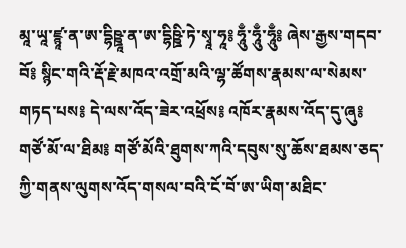མཱ་ཡཱ་ཛྙཱ་ན་ཨ་དྷིཥྛཱ་ན་ཨ་དྷིཥྛི་ཏེ་སྭཱ་ཧཱ༔ ཧཱུྃ་ཧཱུྃ་ཧཱུྃ༔ ཞེས་རྒྱས་གདབ་བོ༔ སྙིང་གའི་རྡོ་རྗེ་མཁའ་འགྲོ་མའི་ལྷ་ཚོགས་རྣམས་ལ་སེམས་གཏད་པས༔ དེ་ལས་འོད་ཟེར་འཕྲོས༔ འཁོར་རྣམས་འོད་དུ་ཞུ༔ གཙོ་མོ་ལ་ཐིམ༔ གཙོ་མོའི་ཐུགས་ཀའི་དབུས་སུ་ཆོས་ཐམས་ཅད་ཀྱི་གནས་ལུགས་འོད་གསལ་བའི་ངོ་བོ་ཨ་ཡིག་མཐིང་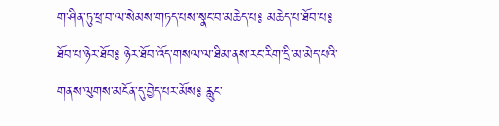ག་ཤིན་ཏུ་ཕྲ་བ་ལ་སེམས་གཏད་པས་སྣང་བ་མཆེད་པ༔ མཆེད་པ་ཐོབ་པ༔ ཐོབ་པ་ཉེར་ཐོབ༔ ཉེར་ཐོབ་འོད་གསལ་ལ་ཐིམ་ནས་རང་རིག་དྲི་མ་མེད་པའི་གནས་ལུགས་མངོན་དུ་བྱེད་པར་མོས༔ རླུང་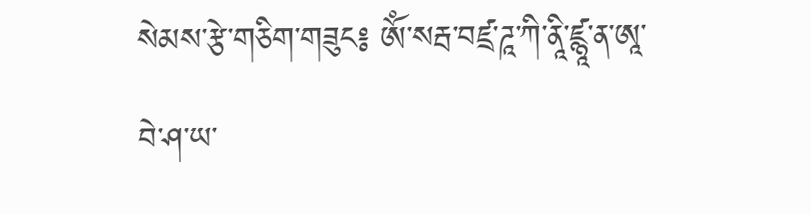སེམས་རྩེ་གཅིག་གཟུང༔ ཨོཾ་སརྦ་བཛྲ་ཌཱ་ཀི་ནཱི་ཛྙཱ་ན་ཨཱ་བེ་ཤ་ཡ་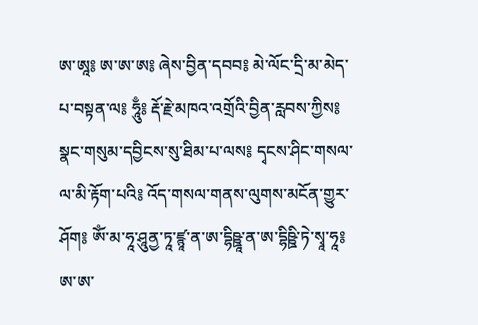ཨ་ཨཱ༔ ཨ་ཨ་ཨ༔ ཞེས་བྱིན་དབབ༔ མེ་ལོང་དྲི་མ་མེད་པ་བསྟན་ལ༔ ཧཱུྃ༔ རྡོ་རྗེ་མཁའ་འགྲོའི་བྱིན་རླབས་ཀྱིས༔ སྣང་གསུམ་དབྱིངས་སུ་ཐིམ་པ་ལས༔ དྭངས་ཤིང་གསལ་ལ་མི་རྟོག་པའི༔ འོད་གསལ་གནས་ལུགས་མངོན་གྱུར་ཤོག༔ ཨོཾ་མ་ཧཱ་ཤཱུནྱ་ཏཱ་ཛྙཱ་ན་ཨ་དྷིཥྛཱ་ན་ཨ་དྷིཥྛི་ཏེ་སྭཱ་ཧཱ༔ ཨ་ཨ་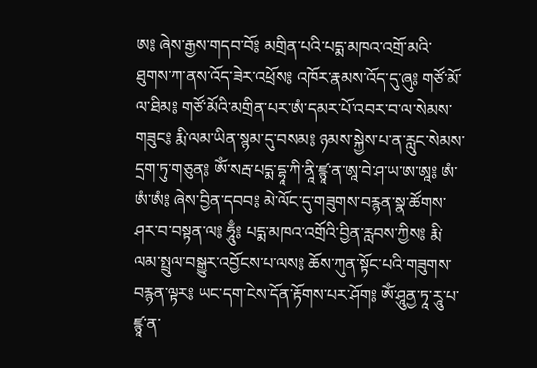ཨ༔ ཞེས་རྒྱས་གདབ་བོ༔ མགྲིན་པའི་པདྨ་མཁའ་འགྲོ་མའི་ཐུགས་ཀ་ནས་འོད་ཟེར་འཕྲོས༔ འཁོར་རྣམས་འོད་དུ་ཞུ༔ གཙོ་མོ་ལ་ཐིམ༔ གཙོ་མོའི་མགྲིན་པར་ཨཾ་དམར་པོ་འབར་བ་ལ་སེམས་གཟུང༔ རྨི་ལམ་ཡིན་སྙམ་དུ་བསམ༔ ཉམས་སྐྱེས་པ་ན་རླུང་སེམས་དྲག་ཏུ་གཅུན༔ ཨོཾ་སརྦ་པདྨ་དྷཱ་ཀི་ནཱི་ཛྙཱ་ན་ཨཱ་བེ་ཤ་ཡ་ཨ་ཨཱ༔ ཨཾ་ཨཾ་ཨཾ༔ ཞེས་བྱིན་དབབ༔ མེ་ལོང་དུ་གཟུགས་བརྙན་སྣ་ཚོགས་ཤར་བ་བསྟན་ལ༔ ཧཱུྃ༔ པདྨ་མཁའ་འགྲོའི་བྱིན་རླབས་ཀྱིས༔ རྨི་ལམ་སྤྲུལ་བསྒྱུར་འབྱོངས་པ་ལས༔ ཆོས་ཀུན་སྟོང་པའི་གཟུགས་བརྙན་ལྟར༔ ཡང་དག་ངེས་དོན་རྟོགས་པར་ཤོག༔ ཨོཾ་ཤཱུནྱ་ཏཱ་རཱུ་པ་ཛྙཱ་ན་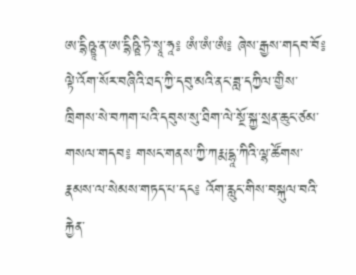ཨ་དྷིཥྛཱ་ན་ཨ་དྷིཥྛི་ཏེ་སྭཱ་ཧཱ༔ ཨཾ་ཨཾ་ཨཾ༔ ཞེས་རྒྱས་གདབ་བོ༔ ལྟེ་འོག་སོར་བཞིའི་ཐད་ཀྱི་དབུ་མའི་ནང་ཟླ་དཀྱིལ་གྱིས་ཁྲིགས་སེ་བཀག་པའི་དབུས་སུ་ཐིག་ལེ་སྔོ་སྐྱ་སྲན་ཆུང་ཙམ་གསལ་གདབ༔ གསང་གནས་ཀྱི་ཀརྨ་དྷཱ་ཀིའི་ལྷ་ཚོགས་རྣམས་ལ་སེམས་གཏད་པ་དང༔ འོག་རླུང་གིས་བསྐུལ་བའི་རྐྱེན་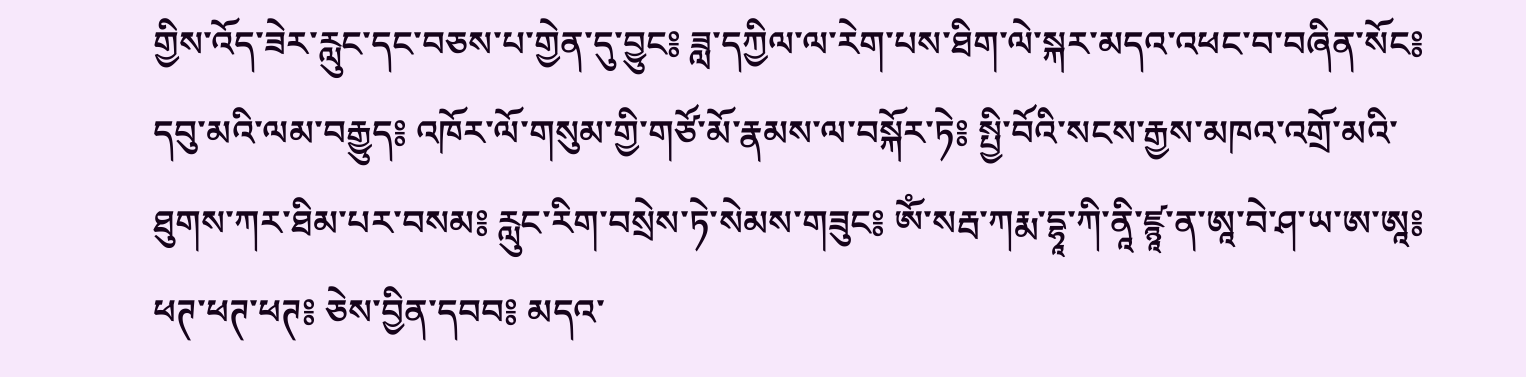གྱིས་འོད་ཟེར་རླུང་དང་བཅས་པ་གྱེན་དུ་བྱུང༔ ཟླ་དཀྱིལ་ལ་རེག་པས་ཐིག་ལེ་སྐར་མདའ་འཕང་བ་བཞིན་སོང༔ དབུ་མའི་ལམ་བརྒྱུད༔ འཁོར་ལོ་གསུམ་གྱི་གཙོ་མོ་རྣམས་ལ་བསྐོར་ཏེ༔ སྤྱི་བོའི་སངས་རྒྱས་མཁའ་འགྲོ་མའི་ཐུགས་ཀར་ཐིམ་པར་བསམ༔ རླུང་རིག་བསྲེས་ཏེ་སེམས་གཟུང༔ ཨོཾ་སརྦ་ཀརྨ་དྷཱ་ཀི་ནཱི་ཛྙཱ་ན་ཨཱ་བེ་ཤ་ཡ་ཨ་ཨཱ༔ ཕཊ་ཕཊ་ཕཊ༔ ཅེས་བྱིན་དབབ༔ མདའ་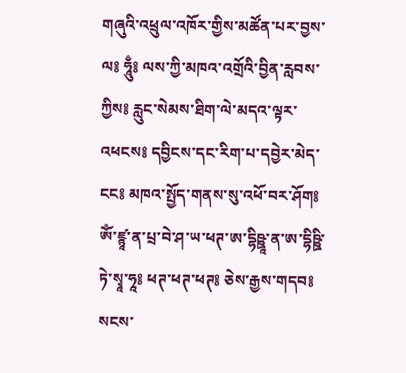གཞུའི་འཕྲུལ་འཁོར་གྱིས་མཚོན་པར་བྱས་ལ༔ ཧཱུྃ༔ ལས་ཀྱི་མཁའ་འགྲོའི་བྱིན་རླབས་ཀྱིས༔ རླུང་སེམས་ཐིག་ལེ་མདའ་ལྟར་འཕངས༔ དབྱིངས་དང་རིག་པ་དབྱེར་མེད་ངང༔ མཁའ་སྤྱོད་གནས་སུ་འཕོ་བར་ཤོག༔ ཨོཾ་ཛྙཱ་ན་པྲ་བེ་ཤ་ཡ་ཕཊ་ཨ་དྷིཥྛཱ་ན་ཨ་དྷིཥྛི་ཏེ་སྭཱ་ཧཱ༔ ཕཊ་ཕཊ་ཕཊ༔ ཅེས་རྒྱས་གདབ༔ སངས་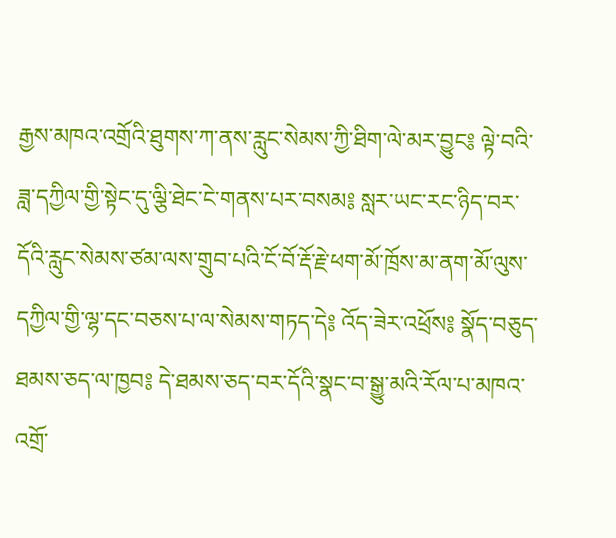རྒྱས་མཁའ་འགྲོའི་ཐུགས་ཀ་ནས་རླུང་སེམས་ཀྱི་ཐིག་ལེ་མར་བྱུང༔ ལྟེ་བའི་ཟླ་དཀྱིལ་གྱི་སྟེང་དུ་ལྕི་ཐེང་ངེ་གནས་པར་བསམ༔ སླར་ཡང་རང་ཉིད་བར་དོའི་རླུང་སེམས་ཙམ་ལས་གྲུབ་པའི་ངོ་བོ་རྡོ་རྗེ་ཕག་མོ་ཁྲོས་མ་ནག་མོ་ལུས་དཀྱིལ་གྱི་ལྷ་དང་བཅས་པ་ལ་སེམས་གཏད་དེ༔ འོད་ཟེར་འཕྲོས༔ སྣོད་བཅུད་ཐམས་ཅད་ལ་ཁྱབ༔ དེ་ཐམས་ཅད་བར་དོའི་སྣང་བ་སྒྱུ་མའི་རོལ་པ་མཁའ་འགྲོ་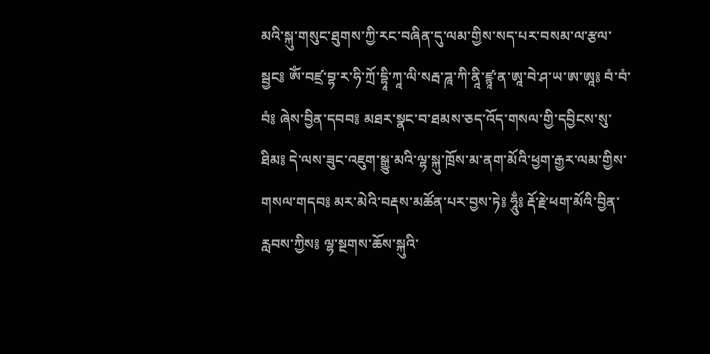མའི་སྐུ་གསུང་ཐུགས་ཀྱི་རང་བཞིན་དུ་ལམ་གྱིས་སད་པར་བསམ་ལ་རྩལ་སྦྱང༔ ཨོཾ་བཛྲ་བྷ་ར་ཧི་ཀྲོ་དྷཱི་ཀཱ་ལི་སརྦ་ཌཱ་ཀི་ནཱི་ཛྙཱ་ན་ཨཱ་བེ་ཤ་ཡ་ཨ་ཨཱ༔ བཾ་བཾ་བཾ༔ ཞེས་བྱིན་དབབ༔ མཐར་སྣང་བ་ཐམས་ཅད་འོད་གསལ་གྱི་དབྱིངས་སུ་ཐིམ༔ དེ་ལས་ཟུང་འཇུག་སྒྱུ་མའི་ལྷ་སྐུ་ཁྲོས་མ་ནག་མོའི་ཕྱག་རྒྱར་ལམ་གྱིས་གསལ་གདབ༔ མར་མེའི་བརྡས་མཚོན་པར་བྱས་ཏེ༔ ཧཱུྃ༔ རྡོ་རྗེ་ཕག་མོའི་བྱིན་རླབས་ཀྱིས༔ ལྷ་སྔགས་ཆོས་སྐུའི་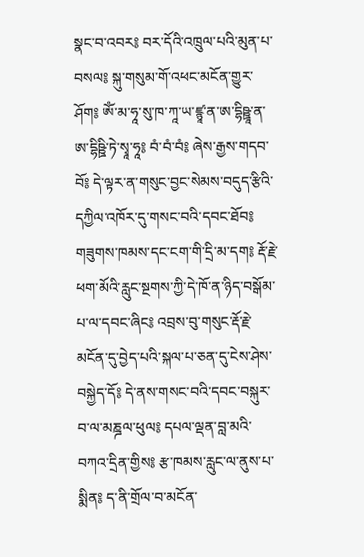སྣང་བ་འབར༔ བར་དོའི་འཁྲུལ་པའི་མུན་པ་བསལ༔ སྐུ་གསུམ་གོ་འཕང་མངོན་གྱུར་ཤོག༔ ཨོཾ་མ་ཧཱ་སུ་ཁ་ཀཱ་ཡ་ཛྙཱ་ན་ཨ་དྷིཥྛཱ་ན་ཨ་དྷིཥྛི་ཏེ་སྭཱ་ཧཱ༔ བཾ་བཾ་བཾ༔ ཞེས་རྒྱས་གདབ་བོ༔ དེ་ལྟར་ན་གསུང་བྱང་སེམས་བདུད་རྩིའི་དཀྱིལ་འཁོར་དུ་གསང་བའི་དབང་ཐོབ༔ གཟུགས་ཁམས་དང་ངག་གི་དྲི་མ་དག༔ རྡོ་རྗེ་ཕག་མོའི་རླུང་སྔགས་ཀྱི་དེ་ཁོ་ན་ཉིད་བསྒོམ་པ་ལ་དབང་ཞིང༔ འབྲས་བུ་གསུང་རྡོ་རྗེ་མངོན་དུ་བྱེད་པའི་སྐལ་པ་ཅན་དུ་ངེས་ཤེས་བསྐྱེད་དོ༔ དེ་ནས་གསང་བའི་དབང་བསྐུར་བ་ལ་མཎྜལ་ཕུལ༔ དཔལ་ལྡན་བླ་མའི་བཀའ་དྲིན་གྱིས༔ རྩ་ཁམས་རླུང་ལ་ནུས་པ་སྨིན༔ ད་ནི་གྲོལ་བ་མངོན་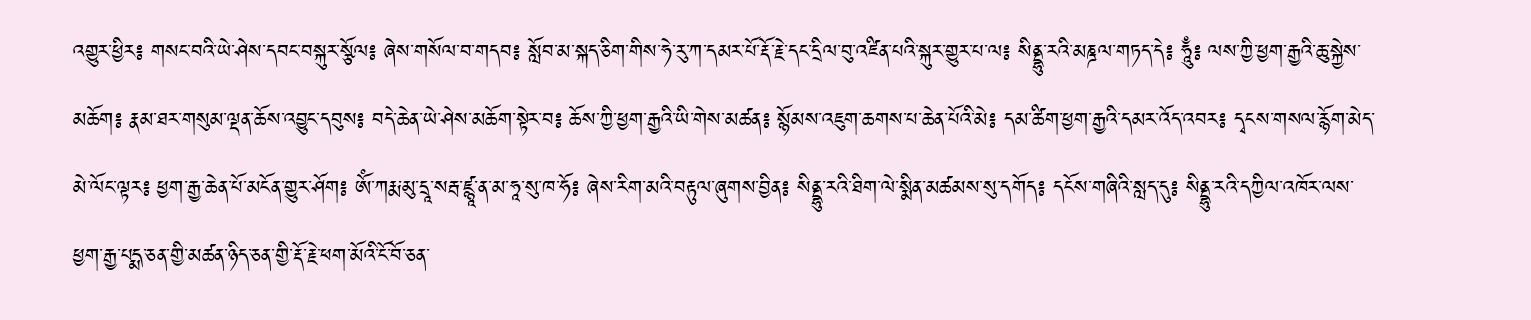འགྱུར་ཕྱིར༔ གསང་བའི་ཡེ་ཤེས་དབང་བསྐུར་སྩོལ༔ ཞེས་གསོལ་བ་གདབ༔ སློབ་མ་སྐད་ཅིག་གིས་ཧེ་རུ་ཀ་དམར་པོ་རྡོ་རྗེ་དང་དྲིལ་བུ་འཛིན་པའི་སྐུར་གྱུར་པ་ལ༔ སིནྡྷུ་རའི་མཎྜལ་གཏད་དེ༔ ཧཱུྃ༔ ལས་ཀྱི་ཕྱག་རྒྱའི་ཆུ་སྐྱེས་མཆོག༔ རྣམ་ཐར་གསུམ་ལྡན་ཆོས་འབྱུང་དབུས༔ བདེ་ཆེན་ཡེ་ཤེས་མཆོག་སྟེར་བ༔ ཆོས་ཀྱི་ཕྱག་རྒྱའི་ཡི་གེས་མཚན༔ སྙོམས་འཇུག་ཆགས་པ་ཆེན་པོའི་མེ༔ དམ་ཚིག་ཕྱག་རྒྱའི་དམར་འོད་འབར༔ དྭངས་གསལ་རྙོག་མེད་མེ་ལོང་ལྟར༔ ཕྱག་རྒྱ་ཆེན་པོ་མངོན་གྱུར་ཤོག༔ ཨོཾ་ཀརྨ་མུ་དྲཱ་སརྦ་ཛྙཱ་ན་མ་ཧཱ་སུ་ཁ་ཧོ༔ ཞེས་རིག་མའི་བརྟུལ་ཞུགས་བྱིན༔ སིནྡྷུ་རའི་ཐིག་ལེ་སྨིན་མཚམས་སུ་དགོད༔ དངོས་གཞིའི་སླད་དུ༔ སིནྡྷུ་རའི་དཀྱིལ་འཁོར་ལས་ཕྱག་རྒྱ་པདྨ་ཅན་གྱི་མཚན་ཉིད་ཅན་གྱི་རྡོ་རྗེ་ཕག་མོའི་ངོ་བོ་ཅན་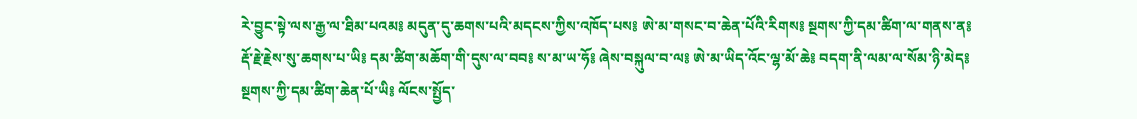རེ་བྱུང་སྟེ་ལས་རྒྱ་ལ་ཐིམ་པའམ༔ མདུན་དུ་ཆགས་པའི་མདངས་ཀྱིས་འཁོད་པས༔ ཨེ་མ་གསང་བ་ཆེན་པོའི་རིགས༔ སྔགས་ཀྱི་དམ་ཚིག་ལ་གནས་ན༔ རྡོ་རྗེ་རྗེས་སུ་ཆགས་པ་ཡི༔ དམ་ཚིག་མཆོག་གི་དུས་ལ་བབ༔ ས་མ་ཡ་ཧོ༔ ཞེས་བསྐུལ་བ་ལ༔ ཨེ་མ་ཡིད་འོང་ལྷ་མོ་ཆེ༔ བདག་ནི་ལམ་ལ་སོམ་ཉི་མེད༔ སྔགས་ཀྱི་དམ་ཚིག་ཆེན་པོ་ཡི༔ ལོངས་སྤྱོད་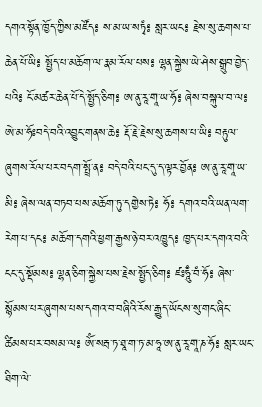དགའ་སྟོན་ཁྱོད་ཀྱིས་མཛོད༔ ས་མ་ཡ་སཏྭཾ༔ སླར་ཡང༔ རྗེས་སུ་ཆགས་པ་ཆེན་པོ་ཡི༔ སྤྱོད་པ་མཆོག་ལ་རྣམ་རོལ་པས༔ ལྷན་སྐྱེས་ཡེ་ཤེས་སྒྲུབ་བྱེད་པའི༔ ངོ་མཚར་ཆེན་པོ་དེ་སྤྱོད་ཅིག༔ ཨ་ནུ་རཱ་གཱ་ཡ་ཧོ༔ ཞེས་བསྐུལ་བ་ལ༔ ཨེ་མ་ཧོཿབདེ་བའི་འབྱུང་གནས་ཆེ༔ རྡོ་རྗེ་རྗེས་སུ་ཆགས་པ་ཡི༔ བརྟུལ་ཞུགས་རོལ་པར་བདག་སྤྲོ་ན༔ བདེ་བའི་པང་དུ་ད་ལྟར་བྱོན༔ ཨ་ནུ་རཱ་གཱ་ཡ་མི༔ ཞེས་ལན་བཏབ་པས་མཆོག་ཏུ་དགྱེས་ཏེ༔ ཧོ༔ དགའ་བའི་ཡན་ལག་རེག་པ་དང༔ མཆོག་དགའི་ཕྱག་རྒྱས་ཉེ་བར་འཁྱུད༔ ཁྱད་པར་དགའ་བའི་ངང་དུ་སྡོམས༔ ལྷན་ཅིག་སྐྱེས་པས་རྗེས་སྤྱོད་ཅིག༔ ཛཿཧཱུྃ་བཾ་ཧོ༔ ཞེས་སྙོམས་པར་ཞུགས་པས་དགའ་བ་བཞིའི་རོས་རྒྱུད་ཡོངས་སུ་གང་ཞིང་ཚིམས་པར་བསམ་ལ༔ ཨོཾ་སརྦ་ཏ་ཐཱ་ག་ཏ་མ་ཧཱ་ཨ་ནུ་རཱ་གཱ་ཎ་ཧོ༔ སླར་ཡང་ཐིག་ལེ་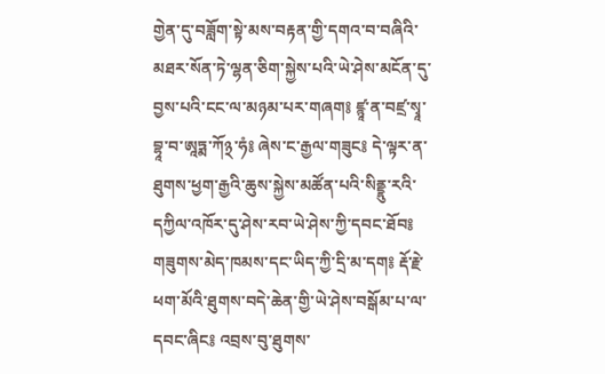གྱེན་དུ་བཟློག་སྟེ་མས་བརྟན་གྱི་དགའ་བ་བཞིའི་མཐར་སོན་ཏེ་ལྷན་ཅིག་སྐྱེས་པའི་ཡེ་ཤེས་མངོན་དུ་བྱས་པའི་ངང་ལ་མཉམ་པར་གཞག༔ ཛྙཱ་ན་བཛྲ་སྭཱ་བྷཱ་བ་ཨཱཏྨ་ཀོ྅་ཧཾ༔ ཞེས་ང་རྒྱལ་གཟུང༔ དེ་ལྟར་ན་ཐུགས་ཕྱག་རྒྱའི་ཆུས་སྐྱེས་མཚོན་པའི་སིནྡྷུ་རའི་དཀྱིལ་འཁོར་དུ་ཤེས་རབ་ཡེ་ཤེས་ཀྱི་དབང་ཐོབ༔ གཟུགས་མེད་ཁམས་དང་ཡིད་ཀྱི་དྲི་མ་དག༔ རྡོ་རྗེ་ཕག་མོའི་ཐུགས་བདེ་ཆེན་གྱི་ཡེ་ཤེས་བསྒོམ་པ་ལ་དབང་ཞིང༔ འབྲས་བུ་ཐུགས་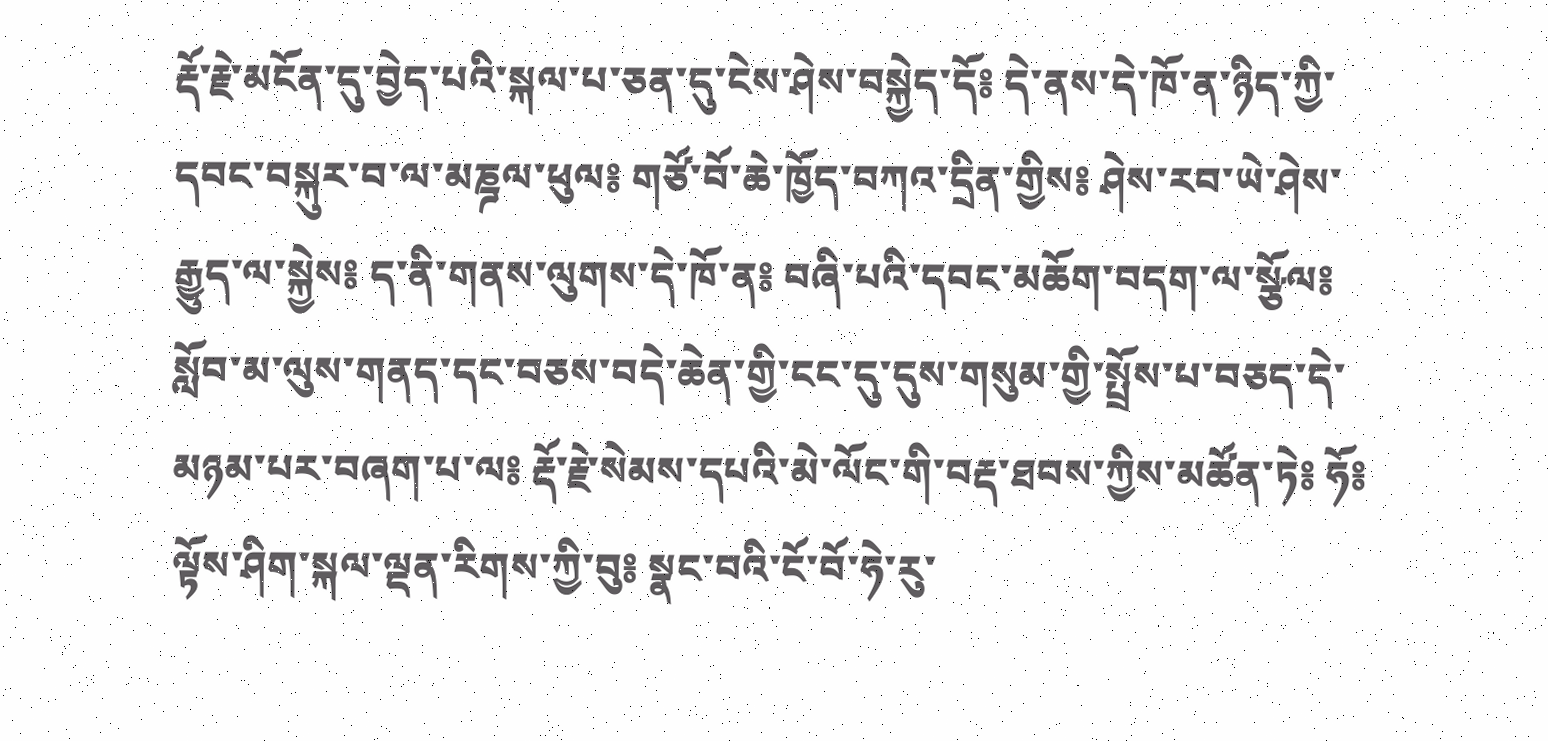རྡོ་རྗེ་མངོན་དུ་བྱེད་པའི་སྐལ་པ་ཅན་དུ་ངེས་ཤེས་བསྐྱེད་དོ༔ དེ་ནས་དེ་ཁོ་ན་ཉིད་ཀྱི་དབང་བསྐུར་བ་ལ་མཎྜལ་ཕུལ༔ གཙོ་བོ་ཆེ་ཁྱོད་བཀའ་དྲིན་གྱིས༔ ཤེས་རབ་ཡེ་ཤེས་རྒྱུད་ལ་སྐྱེས༔ ད་ནི་གནས་ལུགས་དེ་ཁོ་ན༔ བཞི་པའི་དབང་མཆོག་བདག་ལ་སྩོལ༔ སློབ་མ་ལུས་གནད་དང་བཅས་བདེ་ཆེན་གྱི་ངང་དུ་དུས་གསུམ་གྱི་སྤྲོས་པ་བཅད་དེ་མཉམ་པར་བཞག་པ་ལ༔ རྡོ་རྗེ་སེམས་དཔའི་མེ་ལོང་གི་བརྡ་ཐབས་ཀྱིས་མཚོན་ཏེ༔ ཧོ༔ ལྟོས་ཤིག་སྐལ་ལྡན་རིགས་ཀྱི་བུ༔ སྣང་བའི་ངོ་བོ་ཧེ་རུ་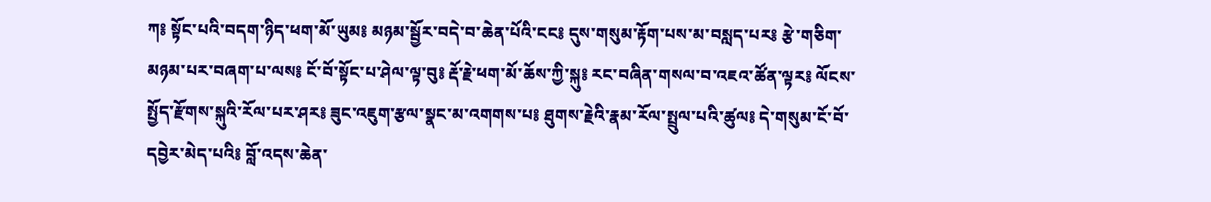ཀ༔ སྟོང་པའི་བདག་ཉིད་ཕག་མོ་ཡུམ༔ མཉམ་སྦྱོར་བདེ་བ་ཆེན་པོའི་ངང༔ དུས་གསུམ་རྟོག་པས་མ་བསླད་པར༔ རྩེ་གཅིག་མཉམ་པར་བཞག་པ་ལས༔ ངོ་བོ་སྟོང་པ་ཤེལ་ལྟ་བུ༔ རྡོ་རྗེ་ཕག་མོ་ཆོས་ཀྱི་སྐུ༔ རང་བཞིན་གསལ་བ་འཇའ་ཚོན་ལྟར༔ ལོངས་སྤྱོད་རྫོགས་སྐུའི་རོལ་པར་ཤར༔ ཟུང་འཇུག་རྩལ་སྣང་མ་འགགས་པ༔ ཐུགས་རྗེའི་རྣམ་རོལ་སྤྲུལ་པའི་ཚུལ༔ དེ་གསུམ་ངོ་བོ་དབྱེར་མེད་པའི༔ བློ་འདས་ཆེན་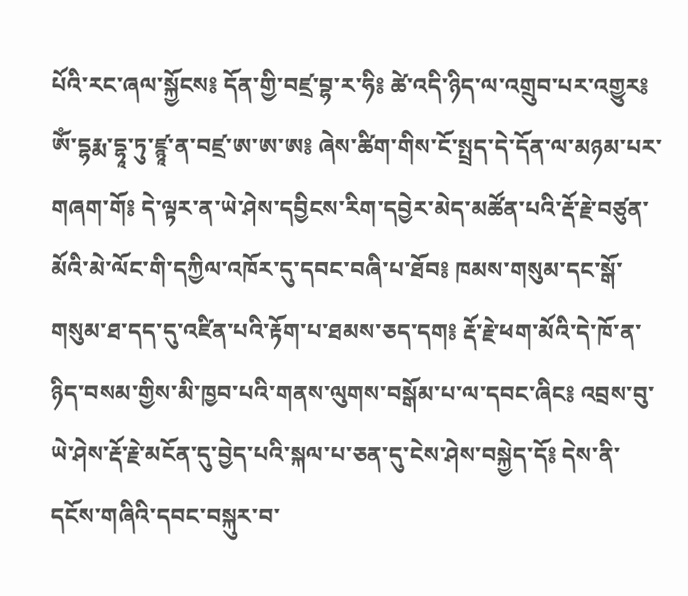པོའི་རང་ཞལ་སྐྱོངས༔ དོན་གྱི་བཛྲ་བྷ་ར་ཧི༔ ཚེ་འདི་ཉིད་ལ་འགྲུབ་པར་འགྱུར༔ ཨོཾ་དྷརྨ་དྷཱ་ཏུ་ཛྙཱ་ན་བཛྲ་ཨ་ཨ་ཨ༔ ཞེས་ཚིག་གིས་ངོ་སྤྲད་དེ་དོན་ལ་མཉམ་པར་གཞག་གོ༔ དེ་ལྟར་ན་ཡེ་ཤེས་དབྱིངས་རིག་དབྱེར་མེད་མཚོན་པའི་རྡོ་རྗེ་བཙུན་མོའི་མེ་ལོང་གི་དཀྱིལ་འཁོར་དུ་དབང་བཞི་པ་ཐོབ༔ ཁམས་གསུམ་དང་སྒོ་གསུམ་ཐ་དད་དུ་འཛིན་པའི་རྟོག་པ་ཐམས་ཅད་དག༔ རྡོ་རྗེ་ཕག་མོའི་དེ་ཁོ་ན་ཉིད་བསམ་གྱིས་མི་ཁྱབ་པའི་གནས་ལུགས་བསྒོམ་པ་ལ་དབང་ཞིང༔ འབྲས་བུ་ཡེ་ཤེས་རྡོ་རྗེ་མངོན་དུ་བྱེད་པའི་སྐལ་པ་ཅན་དུ་ངེས་ཤེས་བསྐྱེད་དོ༔ དེས་ནི་དངོས་གཞིའི་དབང་བསྐུར་བ་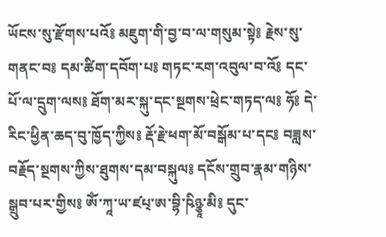ཡོངས་སུ་རྫོགས་པའོ༔ མཇུག་གི་བྱ་བ་ལ་གསུམ་སྟེ༔ རྗེས་སུ་གནང་བ༔ དམ་ཚིག་དབོག་པ༔ གཏང་རག་འབུལ་བ་འོ༔ དང་པོ་ལ་དྲུག་ལས༔ ཐོག་མར་སྐུ་དང་སྔགས་ཕྲེང་གཏད་ལ༔ ཧོ༔ དེ་རིང་ཕྱིན་ཆད་བུ་ཁྱོད་ཀྱིས༔ རྡོ་རྗེ་ཕག་མོ་བསྒོམ་པ་དང༔ བཟླས་བརྗོད་སྔགས་ཀྱིས་ཐུགས་དམ་བསྐུལ༔ དངོས་གྲུབ་རྣམ་གཉིས་སྒྲུབ་པར་གྱིས༔ ཨོཾ་ཀཱ་ཡ་ཛཔ྄་ཨ་བྷི་ཥིཉྩཱ་མི༔ དུང་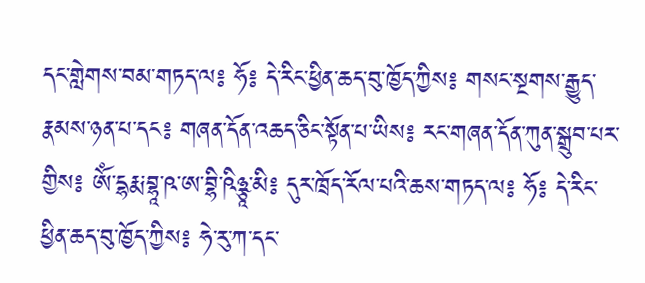དང་གླེགས་བམ་གཏད་ལ༔ ཧོ༔ དེ་རིང་ཕྱིན་ཆད་བུ་ཁྱོད་ཀྱིས༔ གསང་སྔགས་རྒྱུད་རྣམས་ཉན་པ་དང༔ གཞན་དོན་འཆད་ཅིང་སྟོན་པ་ཡིས༔ རང་གཞན་དོན་ཀུན་སྒྲུབ་པར་གྱིས༔ ཨོཾ་དྷརྨ་བྷཱ་ཥ་ཨ་བྷི་ཥིཉྩཱ་མི༔ དུར་ཁྲོད་རོལ་པའི་ཆས་གཏད་ལ༔ ཧོ༔ དེ་རིང་ཕྱིན་ཆད་བུ་ཁྱོད་ཀྱིས༔ ཧེ་རུ་ཀ་དང་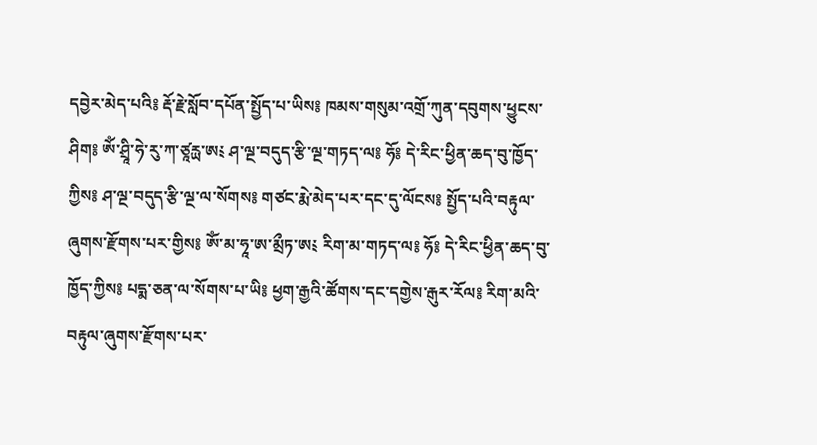དབྱེར་མེད་པའི༔ རྡོ་རྗེ་སློབ་དཔོན་སྤྱོད་པ་ཡིས༔ ཁམས་གསུམ་འགྲོ་ཀུན་དབུགས་ཕྱུངས་ཤིག༔ ཨོཾ་ཤྲཱི་ཧེ་རུ་ཀ་ཙཱརྻ་ཨ༴ ཤ་ལྔ་བདུད་རྩི་ལྔ་གཏད་ལ༔ ཧོ༔ དེ་རིང་ཕྱིན་ཆད་བུ་ཁྱོད་ཀྱིས༔ ཤ་ལྔ་བདུད་རྩི་ལྔ་ལ་སོགས༔ གཙང་རྨེ་མེད་པར་དང་དུ་ལོངས༔ སྤྱོད་པའི་བརྟུལ་ཞུགས་རྫོགས་པར་གྱིས༔ ཨོཾ་མ་ཧཱ་ཨ་མྲྀཏ་ཨ༴ རིག་མ་གཏད་ལ༔ ཧོ༔ དེ་རིང་ཕྱིན་ཆད་བུ་ཁྱོད་ཀྱིས༔ པདྨ་ཅན་ལ་སོགས་པ་ཡི༔ ཕྱག་རྒྱའི་ཚོགས་དང་དགྱེས་རྒུར་རོལ༔ རིག་མའི་བརྟུལ་ཞུགས་རྫོགས་པར་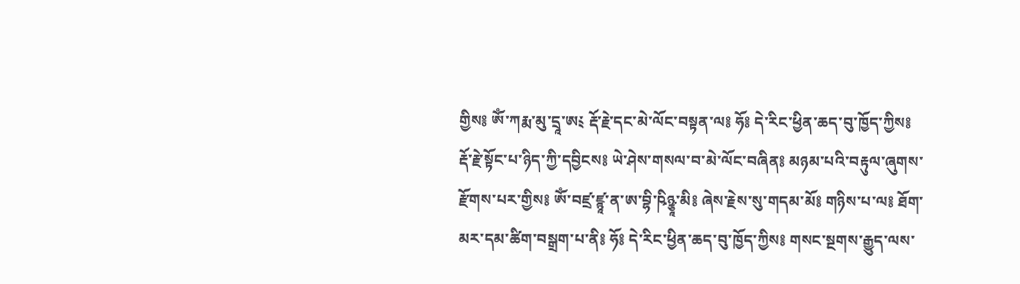གྱིས༔ ཨོཾ་ཀརྨ་མུ་དྲཱ་ཨ༴ རྡོ་རྗེ་དང་མེ་ལོང་བསྟན་ལ༔ ཧོ༔ དེ་རིང་ཕྱིན་ཆད་བུ་ཁྱོད་ཀྱིས༔ རྡོ་རྗེ་སྟོང་པ་ཉིད་ཀྱི་དབྱིངས༔ ཡེ་ཤེས་གསལ་བ་མེ་ལོང་བཞིན༔ མཉམ་པའི་བརྟུལ་ཞུགས་རྫོགས་པར་གྱིས༔ ཨོཾ་བཛྲ་ཛྙཱ་ན་ཨ་བྷི་ཥིཉྩཱ་མི༔ ཞེས་རྗེས་སུ་གདམ་མོ༔ གཉིས་པ་ལ༔ ཐོག་མར་དམ་ཚིག་བསྒྲག་པ་ནི༔ ཧོ༔ དེ་རིང་ཕྱིན་ཆད་བུ་ཁྱོད་ཀྱིས༔ གསང་སྔགས་རྒྱུད་ལས་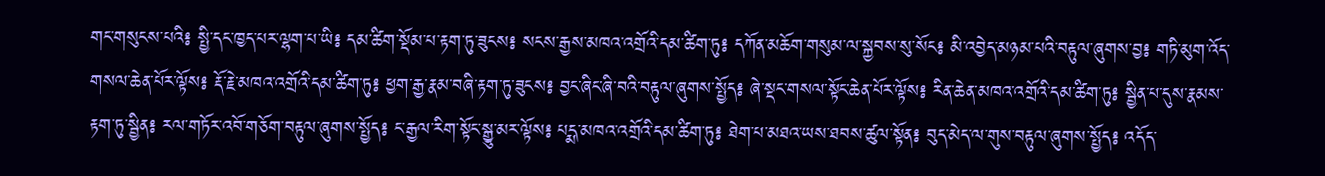གང་གསུངས་པའི༔ སྤྱི་དང་ཁྱད་པར་ལྷག་པ་ཡི༔ དམ་ཚིག་སྡོམ་པ་རྟག་ཏུ་ཟུངས༔ སངས་རྒྱས་མཁའ་འགྲོའི་དམ་ཚིག་ཏུ༔ དཀོན་མཆོག་གསུམ་ལ་སྐྱབས་སུ་སོང༔ མི་འབྱེད་མཉམ་པའི་བརྟུལ་ཞུགས་བྱ༔ གཏི་མུག་འོད་གསལ་ཆེན་པོར་ལྟོས༔ རྡོ་རྗེ་མཁའ་འགྲོའི་དམ་ཚིག་ཏུ༔ ཕྱག་རྒྱ་རྣམ་བཞི་རྟག་ཏུ་ཟུངས༔ བྱང་ཞིང་ཞི་བའི་བརྟུལ་ཞུགས་སྤྱོད༔ ཞེ་སྡང་གསལ་སྟོང་ཆེན་པོར་ལྟོས༔ རིན་ཆེན་མཁའ་འགྲོའི་དམ་ཚིག་ཏུ༔ སྦྱིན་པ་དུས་རྣམས་རྟག་ཏུ་སྦྱིན༔ རལ་གཏོར་འབོ་གཅོག་བརྟུལ་ཞུགས་སྤྱོད༔ ང་རྒྱལ་རིག་སྟོང་སྒྱུ་མར་ལྟོས༔ པདྨ་མཁའ་འགྲོའི་དམ་ཚིག་ཏུ༔ ཐེག་པ་མཐའ་ཡས་ཐབས་ཚུལ་སྟོན༔ བུད་མེད་ལ་གུས་བརྟུལ་ཞུགས་སྤྱོད༔ འདོད་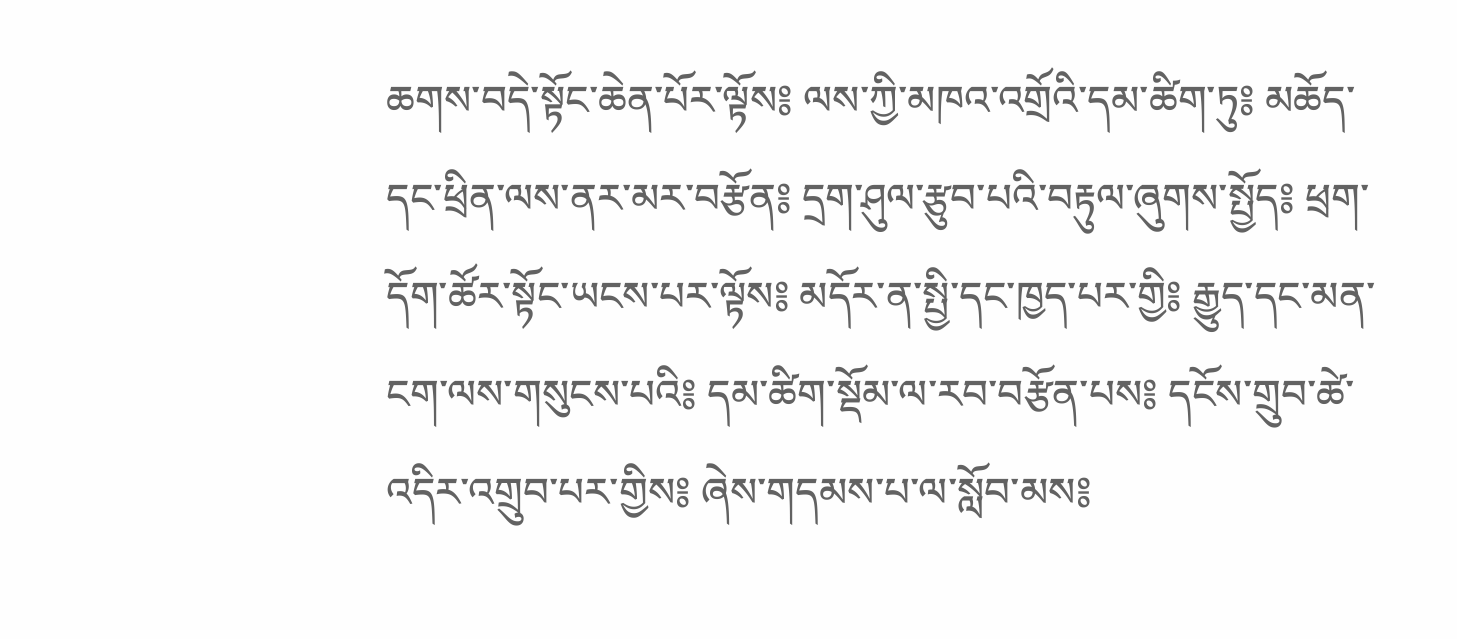ཆགས་བདེ་སྟོང་ཆེན་པོར་ལྟོས༔ ལས་ཀྱི་མཁའ་འགྲོའི་དམ་ཚིག་ཏུ༔ མཆོད་དང་ཕྲིན་ལས་ནར་མར་བརྩོན༔ དྲག་ཤུལ་རྩུབ་པའི་བརྟུལ་ཞུགས་སྤྱོད༔ ཕྲག་དོག་ཚོར་སྟོང་ཡངས་པར་ལྟོས༔ མདོར་ན་སྤྱི་དང་ཁྱད་པར་གྱི༔ རྒྱུད་དང་མན་ངག་ལས་གསུངས་པའི༔ དམ་ཚིག་སྡོམ་ལ་རབ་བརྩོན་པས༔ དངོས་གྲུབ་ཚེ་འདིར་འགྲུབ་པར་གྱིས༔ ཞེས་གདམས་པ་ལ་སློབ་མས༔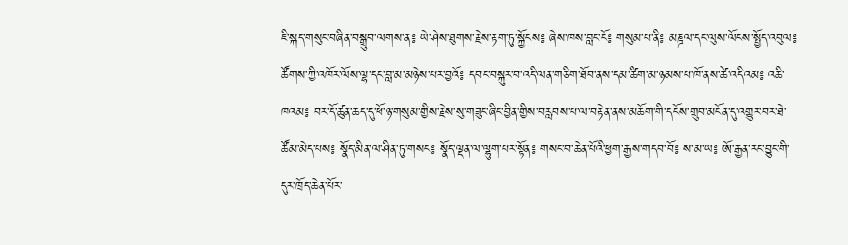ཇི་སྐད་གསུང་བཞིན་བསྒྲུབ་ལགས་ན༔ ཡེ་ཤེས་ཐུགས་རྗེས་རྟག་ཏུ་སྐྱོངས༔ ཞེས་ཁས་བླང་ངོ༔ གསུམ་པ་ནི༔ མཎྜལ་དང་ལུས་ལོངས་སྤྱོད་འབུལ༔ ཚོགས་ཀྱི་འཁོར་ལོས་ལྷ་དང་བླ་མ་མཉེས་པར་བྱའོ༔ དབང་བསྐུར་བ་འདི་ལན་གཅིག་ཐོབ་ནས་དམ་ཚིག་མ་ཉམས་པ་ཁོ་ནས་ཚེ་འདིའམ༔ འཆི་ཁའམ༔ བར་དོ་ཚུན་ཆད་དུ་ཕོ་ཉ་གསུམ་གྱིས་རྗེས་སུ་གཟུང་ཞིང་བྱིན་གྱིས་བརླབས་པ་ལ་བརྟེན་ནས་མཆོག་གི་དངོས་གྲུབ་མངོན་དུ་འགྱུར་བར་ཐེ་ཚོམ་མེད་པས༔ སྣོད་མིན་ལ་ཤིན་ཏུ་གསང༔ སྣོད་ལྡན་ལ་ལྷུག་པར་སྟོན༔ གསང་བ་ཆེན་པོའི་ཕྱག་རྒྱས་གདབ་བོ༔ ས་མ་ཡ༔ ཨོ་རྒྱན་རང་བྱུང་གི་དུར་ཁྲོད་ཆེན་པོར་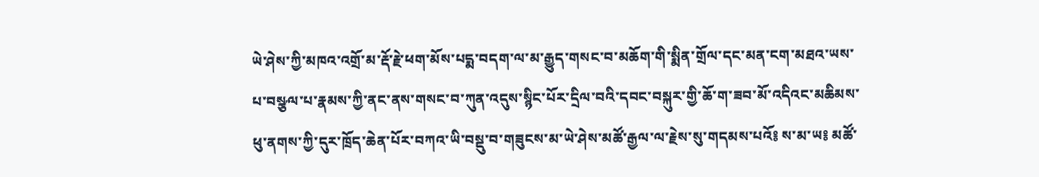ཡེ་ཤེས་ཀྱི་མཁའ་འགྲོ་མ་རྡོ་རྗེ་ཕག་མོས་པདྨ་བདག་ལ་མ་རྒྱུད་གསང་བ་མཆོག་གི་སྨིན་གྲོལ་དང་མན་ངག་མཐའ་ཡས་པ་བསྩལ་པ་རྣམས་ཀྱི་ནང་ནས་གསང་བ་ཀུན་འདུས་སྙིང་པོར་དྲིལ་བའི་དབང་བསྐུར་གྱི་ཆོ་ག་ཟབ་མོ་འདིའང་མཆིམས་ཕུ་ནགས་ཀྱི་དུར་ཁྲོད་ཆེན་པོར་བཀའ་ཡི་བསྡུ་བ་གཟུངས་མ་ཡེ་ཤེས་མཚོ་རྒྱལ་ལ་རྗེས་སུ་གདམས་པའོ༔ ས་མ་ཡ༔ མཚོ་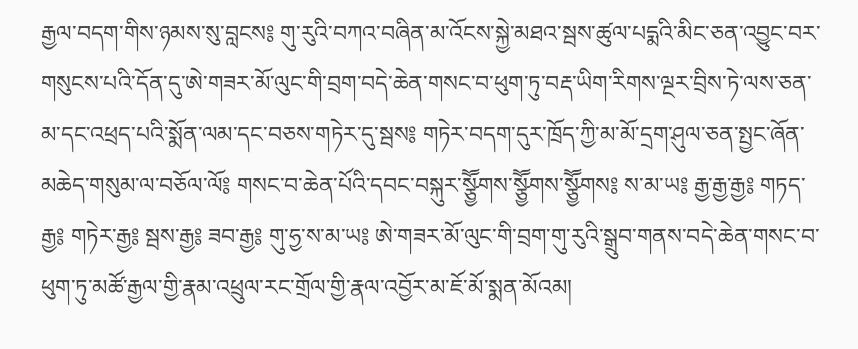རྒྱལ་བདག་གིས་ཉམས་སུ་བླངས༔ གུ་རུའི་བཀའ་བཞིན་མ་འོངས་སྐྱེ་མཐའ་སྦས་ཚུལ་པདྨའི་མིང་ཅན་འབྱུང་བར་གསུངས་པའི་དོན་དུ་ཨེ་གཟར་མོ་ལུང་གི་བྲག་བདེ་ཆེན་གསང་བ་ཕུག་ཏུ་བརྡ་ཡིག་རིགས་ལྔར་བྲིས་ཏེ་ལས་ཅན་མ་དང་འཕྲད་པའི་སྨོན་ལམ་དང་བཅས་གཏེར་དུ་སྦས༔ གཏེར་བདག་དུར་ཁྲོད་ཀྱི་མ་མོ་དྲག་ཤུལ་ཅན་སྤྱང་ཞོན་མཆེད་གསུམ་ལ་བཅོལ་ལོ༔ གསང་བ་ཆེན་པོའི་དབང་བསྐུར་སྩྱཽགས་སྩྱཽགས་སྩྱཽགས༔ ས་མ་ཡ༔ རྒྱ་རྒྱ་རྒྱ༔ གཏད་རྒྱ༔ གཏེར་རྒྱ༔ སྦས་རྒྱ༔ ཟབ་རྒྱ༔ གུ་ཧྱ་ས་མ་ཡ༔ ཨེ་གཟར་མོ་ལུང་གི་བྲག་གུ་རུའི་སྒྲུབ་གནས་བདེ་ཆེན་གསང་བ་ཕུག་ཏུ་མཚོ་རྒྱལ་གྱི་རྣམ་འཕྲུལ་རང་གྲོལ་གྱི་རྣལ་འབྱོར་མ་ཇོ་མོ་སྨན་མོའམ།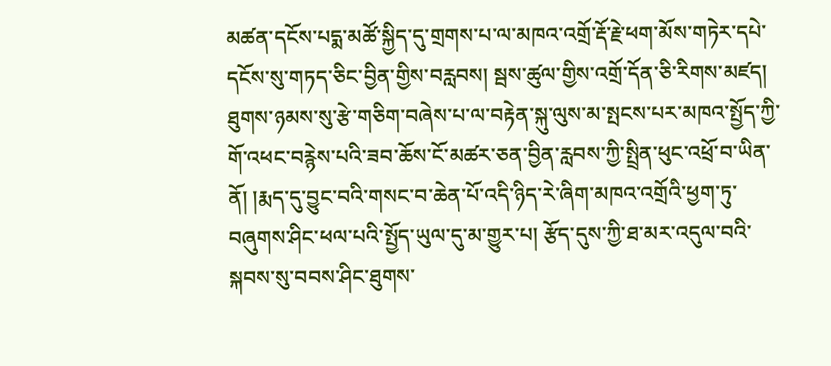མཚན་དངོས་པདྨ་མཚོ་སྐྱིད་དུ་གྲགས་པ་ལ་མཁའ་འགྲོ་རྡོ་རྗེ་ཕག་མོས་གཏེར་དཔེ་དངོས་སུ་གཏད་ཅིང་བྱིན་གྱིས་བརླབས། སྦས་ཚུལ་གྱིས་འགྲོ་དོན་ཅི་རིགས་མཛད། ཐུགས་ཉམས་སུ་རྩེ་གཅིག་བཞེས་པ་ལ་བརྟེན་སྐུ་ལུས་མ་སྤངས་པར་མཁའ་སྤྱོད་ཀྱི་གོ་འཕང་བརྙེས་པའི་ཟབ་ཆོས་ངོ་མཚར་ཅན་བྱིན་རླབས་ཀྱི་སྤྲིན་ཕུང་འཕྲོ་བ་ཡིན་ནོ། །རྨད་དུ་བྱུང་བའི་གསང་བ་ཆེན་པོ་འདི་ཉིད་རེ་ཞིག་མཁའ་འགྲོའི་ཕྱག་ཏུ་བཞུགས་ཤིང་ཕལ་པའི་སྤྱོད་ཡུལ་དུ་མ་གྱུར་པ། རྩོད་དུས་ཀྱི་ཐ་མར་འདུལ་བའི་སྐབས་སུ་བབས་ཤིང་ཐུགས་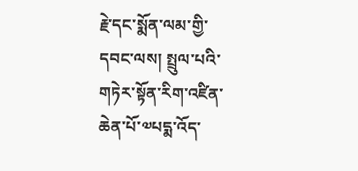རྗེ་དང་སྨོན་ལམ་གྱི་དབང་ལས། སྤྲུལ་པའི་གཏེར་སྟོན་རིག་འཛིན་ཆེན་པོ་༧པདྨ་འོད་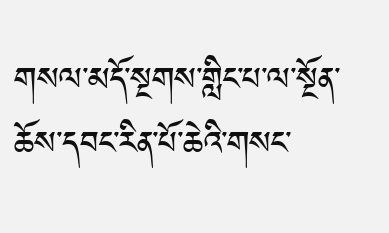གསལ་མདོ་སྔགས་གླིང་པ་ལ་སྔོན་ཆོས་དབང་རིན་པོ་ཆེའི་གསང་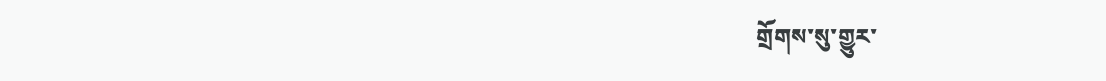གྲོགས་སུ་གྱུར་